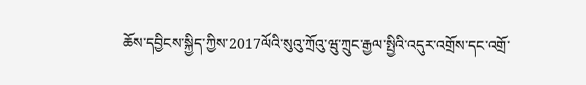ཆོས་དབྱིངས་སྐྱིད་ཀྱིས་2017ལོའི་སུའུ་ཀྲོའུ་ཝུ་ཀྲུང་རྒྱལ་སྤྱིའི་འདུར་འགྲོས་དང་འགྲོ་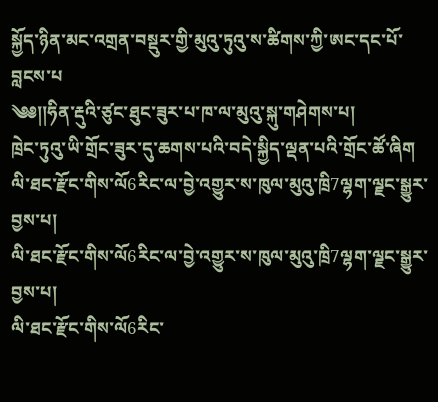སྐྱོད་ཉིན་མང་འགྲན་བསྡུར་གྱི་མུའུ་ཏུའུ་ས་ཚིགས་ཀྱི་ཨང་དང་པོ་བླངས་པ
༄༅།།ཧིན་རྡུའི་ཙུང་ཐུང་ཟུར་པ་ཁ་ལ་མུའུ་སྐུ་གཤེགས་པ།
ཁྲེང་ཏུའུ་ཡི་གྲོང་ཟུར་དུ་ཆགས་པའི་བདེ་སྐྱིད་ལྡན་པའི་གྲོང་ཚོ་ཞིག
ལི་ཐང་རྫོང་གིས་ལོ6རིང་ལ་བྱེ་འགྱུར་ས་ཁུལ་མུའུ་ཁྲི7ལྷག་ལྗང་སྒྱུར་བྱས་པ།
ལི་ཐང་རྫོང་གིས་ལོ6རིང་ལ་བྱེ་འགྱུར་ས་ཁུལ་མུའུ་ཁྲི7ལྷག་ལྗང་སྒྱུར་བྱས་པ།
ལི་ཐང་རྫོང་གིས་ལོ6རིང་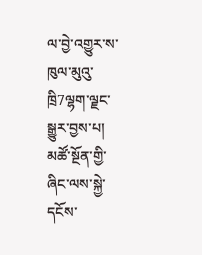ལ་བྱེ་འགྱུར་ས་ཁུལ་མུའུ་ཁྲི7ལྷག་ལྗང་སྒྱུར་བྱས་པ།
མཚོ་སྔོན་གྱི་ཞིང་ལས་སྐྱེ་དངོས་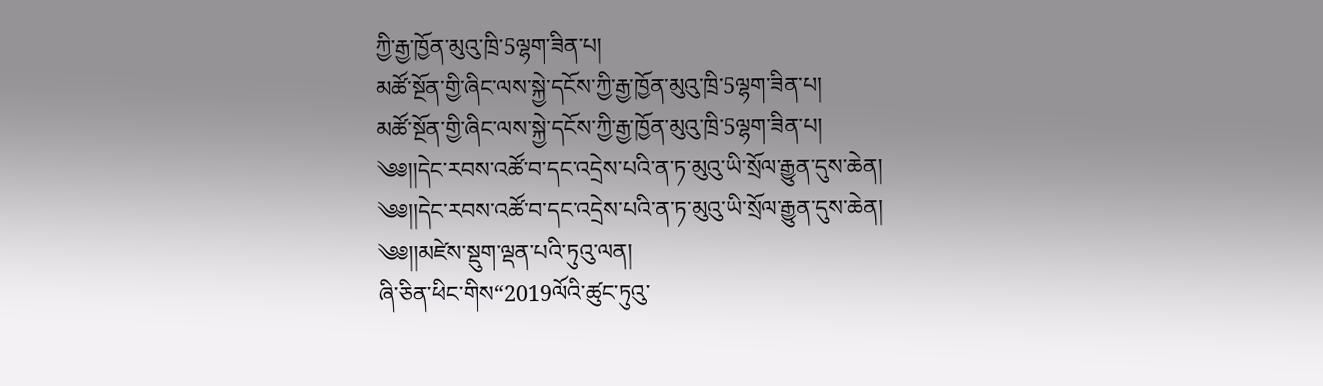ཀྱི་རྒྱ་ཁྱོན་མུའུ་ཁྲི་5ལྷག་ཟིན་པ།
མཚོ་སྔོན་གྱི་ཞིང་ལས་སྐྱེ་དངོས་ཀྱི་རྒྱ་ཁྱོན་མུའུ་ཁྲི་5ལྷག་ཟིན་པ།
མཚོ་སྔོན་གྱི་ཞིང་ལས་སྐྱེ་དངོས་ཀྱི་རྒྱ་ཁྱོན་མུའུ་ཁྲི་5ལྷག་ཟིན་པ།
༄༅།།དེང་རབས་འཚོ་བ་དང་འདྲེས་པའི་ན་ཏ་མུའུ་ཡི་སྲོལ་རྒྱུན་དུས་ཆེན།
༄༅།།དེང་རབས་འཚོ་བ་དང་འདྲེས་པའི་ན་ཏ་མུའུ་ཡི་སྲོལ་རྒྱུན་དུས་ཆེན།
༄༅།།མཛེས་སྡུག་ལྡན་པའི་ཏུའུ་ལན།
ཞི་ཅིན་ཕིང་གིས“2019ལོའི་ཚུང་ཏུའུ་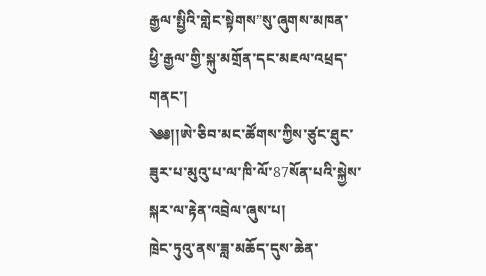རྒྱལ་སྤྱིའི་གླེང་སྟེགས”སུ་ཞུགས་མཁན་ཕྱི་རྒྱལ་གྱི་སྐུ་མགྲོན་དང་མཇལ་འཕྲད་གནང་།
༄༅།།ཨེ་ཅིབ་མང་ཚོགས་ཀྱིས་ཙུང་ཐུང་ཟུར་པ་མུའུ་པ་ལ་ཁི་ལོ་87སོན་པའི་སྐྱེས་སྐར་ལ་རྟེན་འབྲེལ་ཞུས་པ།
ཁྲེང་ཏུའུ་ནས་ཟླ་མཆོད་དུས་ཆེན་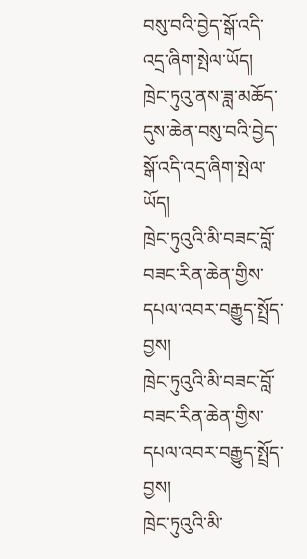བསུ་བའི་བྱེད་སྒོ་འདི་འདྲ་ཞིག་སྤེལ་ཡོད།
ཁྲེང་ཏུའུ་ནས་ཟླ་མཆོད་དུས་ཆེན་བསུ་བའི་བྱེད་སྒོ་འདི་འདྲ་ཞིག་སྤེལ་ཡོད།
ཁྲེང་ཏུའུའི་མི་བཟང་བློ་བཟང་རིན་ཆེན་གྱིས་དཔལ་འབར་བརྒྱུད་སྤྲོད་བྱས།
ཁྲེང་ཏུའུའི་མི་བཟང་བློ་བཟང་རིན་ཆེན་གྱིས་དཔལ་འབར་བརྒྱུད་སྤྲོད་བྱས།
ཁྲེང་ཏུའུའི་མི་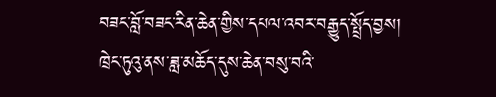བཟང་བློ་བཟང་རིན་ཆེན་གྱིས་དཔལ་འབར་བརྒྱུད་སྤྲོད་བྱས།
ཁྲེང་ཏུའུ་ནས་ཟླ་མཆོད་དུས་ཆེན་བསུ་བའི་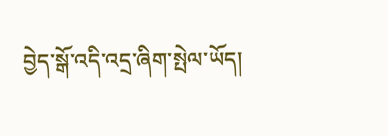བྱེད་སྒོ་འདི་འདྲ་ཞིག་སྤེལ་ཡོད།